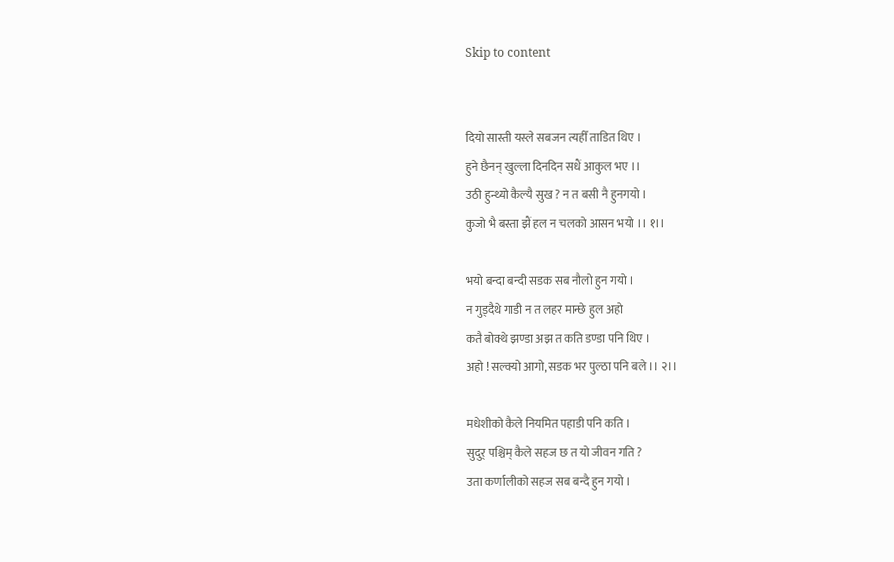Skip to content


दियो सास्ती यस्ले सबजन त्यहीँ ताडित थिए ।
हुने छैनन् खुल्ला दिनदिन सधैं आकुल भए ।।
उठी हुन्थ्यो कैल्यै सुख ? न त बसी नै हुनगयो ।
कुजो भै बस्ता झैं हल न चलको आसन भयो ।। १।।

भयो बन्दा बन्दी सडक सब नौलो हुन गयो ।
न गुड्दैथे गाडी न त लहर मान्छे हुल अहो
कतै बोक्थे झण्डा अझ त कति डण्डा पनि थिए ।
अहो ! सल्क्यो आगो, सडक भर पुल्ठा पनि बले ।। २।।

मधेशीको कैले नियमित पहाडी पनि कति ।
सुदुर् पश्चिम् कैले सहज छ त यो जीवन गति ?
उता कर्णालीको सहज सब बन्दै हुन गयो ।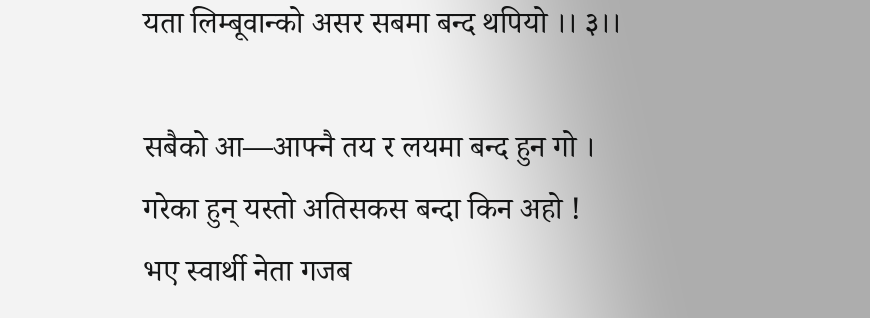यता लिम्बूवान्को असर सबमा बन्द थपियो ।। ३।।

सबैको आ—आफ्नै तय र लयमा बन्द हुन गो ।
गरेका हुन् यस्तो अतिसकस बन्दा किन अहो !
भए स्वार्थी नेता गजब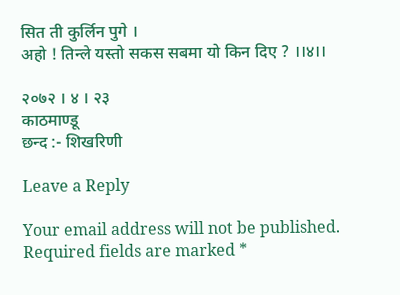सित ती कुर्लिन पुगे ।
अहो ! तिन्ले यस्तो सकस सबमा यो किन दिए ? ।।४।।

२०७२ । ४ । २३
काठमाण्डू
छन्द :- शिखरिणी

Leave a Reply

Your email address will not be published. Required fields are marked *